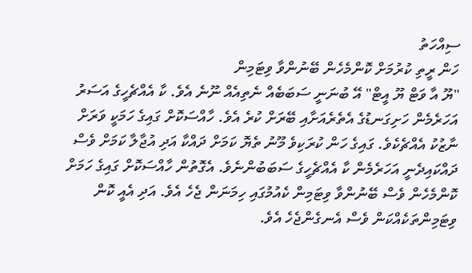ސިއްހަތު
ހަން ރީތި ކުރުމަށް ކޮންމެހެން ބޭނުންވާ ވިޓަމިން
"ޔޫ އާ ވަޓް ޔޫ އީޓް" އޭ ބުނަނީ ސަބަބެއް ނެތިއެއް ނޫނެ އެވެ. ކާ އެއްޗެހީގެ އަސަރު އަހަރެމެން ހަށިގަނޑުގެ އެތެރެއަށާއި ބޭރަށް ކުރެ އެވެ. ހާއްސަކޮށް ގައިގެ ހަމަކީ ވަރަށް ނާޒުކު އެއްޗެކެވެ. ގައިގެ ހަން ކުރަކިވެ މޫނު ތެޔޮ ކަމަށް ދައްކާ އަދި އުޖާލާ ކަމަށް ވެސް ދައްކައިދެނީ އަހަރެމެން ކާ އެއްޗެހީގެ ސަބަބުންނެވެ. އެގޮތުން ހާއްސަކޮށް ގައިގެ ހަމަށް ކޮންމެހެން ވެސް ބޭނުންވާ ވިޓަމިން ކެއުމުގައި ހިމަނަން ޖެހެ އެވެ. އަދި އެއީ ކޮން ވިޓަމިންތަކެއްކަން ވެސް އެނގެންޖެހެ އެވެ.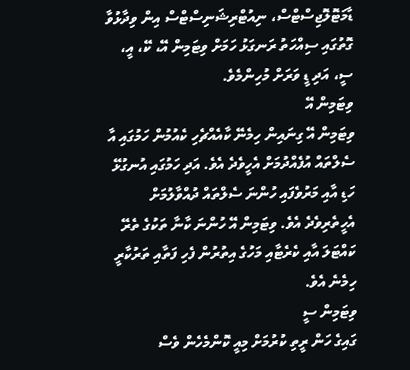ޑާމަޓޮލޮޖިސްޓްސް، ނިއުޓްރިޝަނިސްޓްސް އިން ވިދާޅުވާ ގޮތުގައި ސިއްހަތު ރަނގަޅު ހަމަށް ވިޓަމިން އޭ، ކޭ، އީ، ސީ، އަދި ޑީ ވަރަށް މުހިންމެވެ.
ވިޓަމިން އޭ
ވިޓަމިން އޭ ގިނައިން ހިމެނޭ ކާއެއްޗެހި ކެއުމުން ހަމުގައި އާ ސެލްތައް އުފެއްދުމަށް އެހީވެދެ އެވެ. އަދި ހަމުގައި އުނގުޅޭ ހަޑި އާއި މަރުވެފައި ހުންނަ ސެލްތައް ދުއްވާލުމަށް އެހީތެރިވެދެ އެވެ. ވިޓަމިން އޭ ހުންނަ ކާނާ ތަކުގެ ތެރޭ ކައްޓަލަ އާއި ކެރެޓާއި މަހުގެ އިތުރުން ފެހި ފަތާއި ތަރުކާރީ ހިމެނެ އެވެ.
ވިޓަމިން ސީ
ގައިގެ ހަން ރީތި ކުރުމަށް މިއީ ކޮންމެހެން ވެސް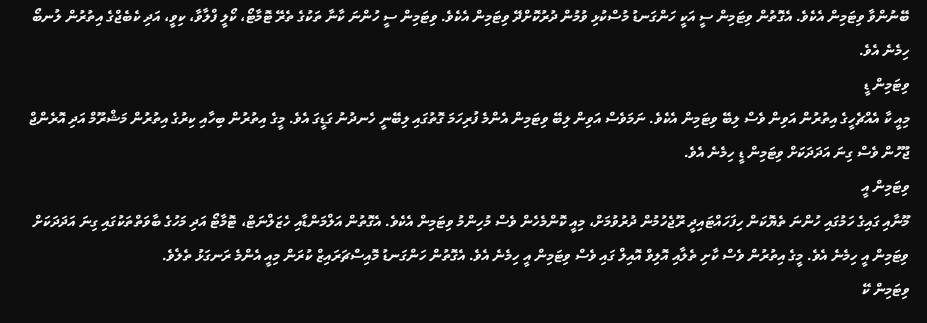ބޭނުންވާ ވިޓަމިން އެކެވެ. އެގޮތުން ވިޓަމިން ސީ އަކީ ހަންގަނޑު މުސްކުޅި ވުމުން ދުރުކޮށްދޭ ވިޓަމިން އެކެވެ. ވިޓަމިން ސީ ހުންނަ ކާނާ ތަކުގެ ތެރޭ ޓޮމާޓޯ، ކޯލީ ފްލާވާ، ކިވީ، އަދި ކެބެޖްގެ އިތުރުން ލުނބޯ ހިމެނެ އެވެ.
ވިޓަމިން ޑީ
މިއީ ކާ އެއްޗެހީގެ އިތުރުން އަވިން ވެސް ލިބޭ ވިޓަމިން އެކެވެ. ނަމަވެސް އަވިން ލިބޭ ވިޓަމިން އެންމެ ފުރިހަމަ ގޮތުގައި ލިބޭނީ ހެނދުނު ގަޑީގަ އެވެ. މީގެ އިތުރުން ބިހާއި ކިރުގެ އިތުރުން މަޝްރޫމް އަދި އޮރެންޖް ޖޫހުން ވެސް ގިނަ އަދަދަކަށް ވިޓަމިން ޑީ ހިމެނެ އެވެ.
ވިޓަމިން އީ
މޫނާއި ގައިގެ ހަމުގައި ހުންނަ ތެޔޮކަން ހިފަހައްޓައިދީ ރޫޖެހުމުން ދުރުވުމަށް، މިއީ ކޮންމެހެން ވެސް މުހިންމު ވިޓަމިން އެކެވެ. އެގޮތުން އަލްމަންޑާއި ހެޒަލްނަޓް، ޓޮމާޓޯ އަދި މަހުގެ ބާވަތްތަކުގައި ގިނަ އަދަދަކަށް ވިޓަމިން އީ ހިމެނެ އެވެ. މީގެ އިތުރުން ވެސް ކާށި ތެލާއި އޮލިވް އޮއިލް ގައި ވެސް ވިޓަމިން އީ ހިމެނެ އެވެ. އެގޮތުން ހަންގަނޑު މޮއިސްޗަރައިޒް ކުރަން މިއީ އެންމެ ރަނގަޅު ތެލެވެ.
ވިޓަމިން ކޭ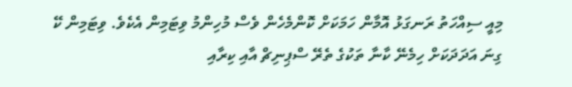މިއީ ސިއްހަތު ރަނގަޅު އޮމާން ހަމަކަށް ކޮންމެހެން ވެސް މުހިންމު ވިޓަމިން އެކެވެ. ވިޓަމިން ކޭ ގިނަ އަދަދަކަށް ހިމެނޭ ކާނާ ތަކުގެ ތެރޭ ސްޕިނިޗް އާއި ކިރާއި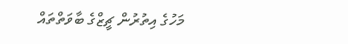މަހުގެ އިތުރުން ޗީޒްގެ ބާވަތްތައް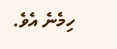ހިމެނެ އެވެ.